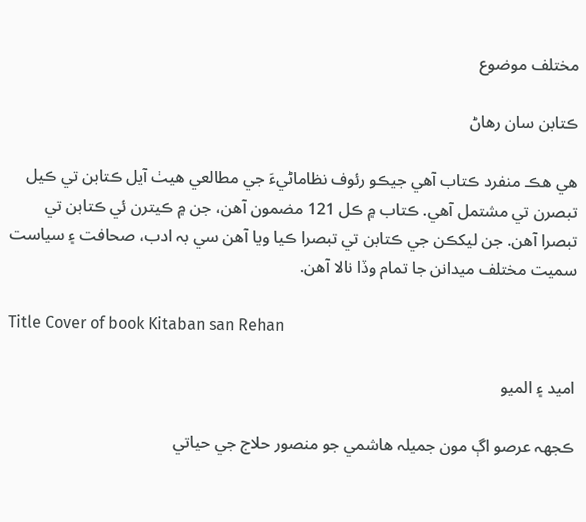مختلف موضوع

ڪتابن سان رھاڻ

ھي ھڪ منفرد ڪتاب آھي جيڪو رئوف نظاماڻيءَ جي مطالعي ھيٺ آيل ڪتابن تي ڪيل تبصرن تي مشتمل آھي. ڪتاب ۾ ڪل 121 مضمون آھن، جن ۾ ڪيترن ئي ڪتابن تي تبصرا آھن. جن ليکڪن جي ڪتابن تي تبصرا ڪيا ويا آھن سي بہ ادب، صحافت ۽ سياست سميت مختلف ميدانن جا تمام وڏا نالا آھن.

Title Cover of book Kitaban san Rehan

اميد ۽ الميو

ڪجهہ عرصو اڳ مون جميلہ هاشمي جو منصور حلاج جي حياتي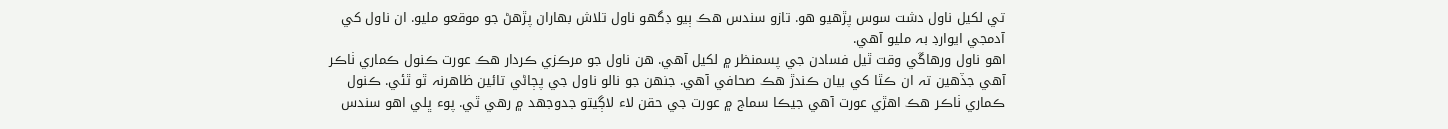تي لکيل ناول دشت سوس پڙهيو هو. تازو سندس هڪ ٻيو ڊگهو ناول تلاش بھاران پڙهڻ جو موقعو مليو. ان ناول کي آدمجي ايوارڊ بہ مليو آهي.
اهو ناول ورهاڱي وقت ٿيل فسادن جي پسمنظر ۾ لکيل آهي. هن ناول جو مرڪزي ڪردار هڪ عورت ڪنول ڪماري ٺاڪر آهي جڏهين تہ ان ڪٿا کي بيان ڪندڙ هڪ صحافي آهي. جنھن جو نالو ناول جي پڄاڻي تائين ظاهرنہ ٿو ٿئي. ڪنول ڪماري ٺاڪر هڪ اهڙي عورت آهي جيڪا سماج ۾ عورت جي حقن لاء لاڳيتو جدوجھد ۾ رهي ٿي. پوء ڀلي اهو سندس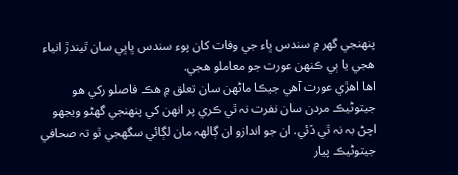پنھنجي گهر ۾ سندس ڀاء جي وفات کان پوء سندس ڀاڀي سان ٿيندڙ انياء هجي يا ٻي ڪنھن عورت جو معاملو هجي.
اها اهڙي عورت آهي جيڪا ماڻھن سان تعلق ۾ هڪ فاصلو رکي هو جيتوڻيڪ مردن سان نفرت نہ ٿي ڪري پر انھن کي پنھنجي گهڻو ويجهو اچڻ بہ نہ ٿي ڏئي. ان جو اندازو ان ڳالھہ مان لڳائي سگهجي ٿو تہ صحافي جيتوڻيڪ پيار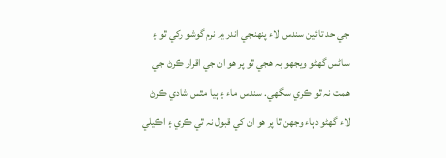جي حد تائين سندس لاء پنھنجي اندر ۾ نرم گوشو رکي ٿو ۽ ساڻس گهڻو ويجهو بہ هجي ٿو پر هو ان جي اقرار ڪرڻ جي همت نہ ٿو ڪري سگهي. سندس ماء ۽ ٻيا مٿس شادي ڪرڻ لاء گهڻو دٻاء وجهن ٿا پر هو ان کي قبول نہ ٿي ڪري ۽ اڪيلي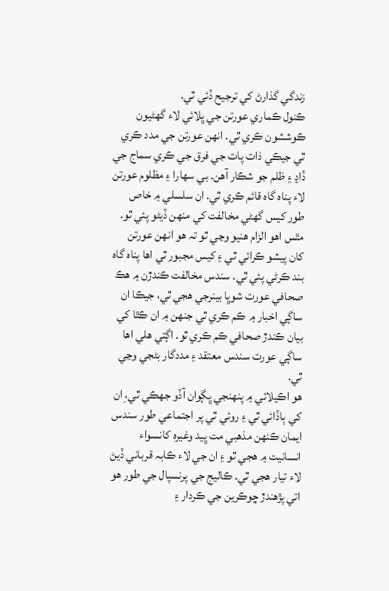زندگي گذارڻ کي ترجيح ڏئي ٿي.
ڪنول ڪماري عورتن جي ڀلائي لاء گهڻيون ڪوششون ڪري ٿي. انھن عورتن جي مدد ڪري ٿي جيڪي ذات پات جي فرق جي ڪري سماج جي ڏاڍ ۽ ظلم جو شڪار آهن. بي سھارا ۽ مظلوم عورتن لاء پناه گاه قائم ڪري ٿي. ان سلسلي ۾ خاص طور کيس گهڻي مخالفت کي منھن ڏيڻو پئي ٿو. مٿس اهو الزام هنيو وڃي ٿو تہ هو انھن عورتن کان پيشو ڪرائي ٿي ۽ کيس مجبور ٿي اها پناه گاه بند ڪرڻي پئي ٿي. سندس مخالفت ڪندڙن ۾ هڪ صحافي عورت شوڀا بينرجي هجي ٿي، جيڪا ان ساڳي اخبار ۾ ڪم ڪري ٿي جنھن ۾ ان ڪٿا کي بيان ڪندڙ صحافي ڪم ڪري ٿو. اڳتي هلي اها ساڳي عورت سندس معتقد ۽ مددگار بڻجي وڃي ٿي.
هو اڪيلائي ۾ پنھنجي ڀڳوان آڏو جهڪي ٿي،ِ ان کي ٻاڏائي ٿي ۽ روئي ٿي پر اجتماعي طور سندس ايمان ڪنھن مذهبي مت ڀيد وغيرہ کانسواء انسانيت ۾ هجي ٿو ۽ ان جي لاء ڪابہ قرباني ڏيڻ لاء تيار هجي ٿي. ڪاليج جي پرنسپال جي طور هو اتي پڙهندڙ ڇوڪرين جي ڪردار ۽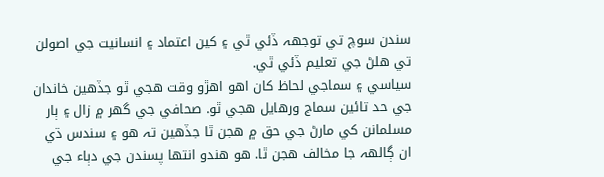سندن سوچ تي توجھہ ڏئي ٿي ۽ کين اعتماد ۽ انسانيت جي اصولن تي هلڻ جي تعليم ڏئي ٿي.
سياسي ۽ سماجي لحاظ کان اهو اهڙو وقت هجي ٿو جڏهين خاندان جي حد تائين سماج ورهايل هجي ٿو. صحافي جي گهر ۾ زال ۽ ٻار مسلمانن کي مارڻ جي حق ۾ هجن ٿا جڏهين تہ هو ۽ سندس ڌي ان ڳالھہ جا مخالف هجن ٿا. هو هندو انتھا پسندن جي دٻاء جي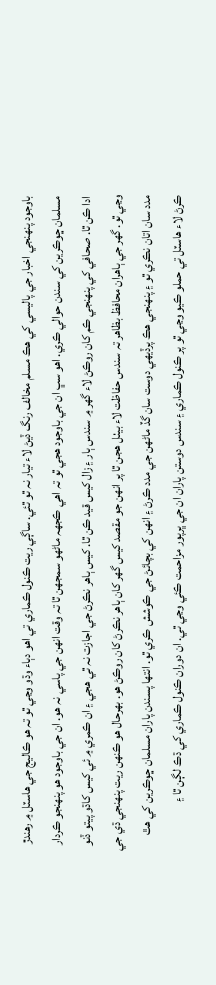باوجود پنھنجي اخبار جي پاليسي کي هڪ مسلم مخالف رنگ ڏيڻ لاء تيار نہ ٿو ٿئي. ساڳي ريت ڪنول ڪماري تي اهو دٻاء وڌو وڃي ٿو تہ هو ڪاليج جي هاسٽل ۾ رهندڙ مسلمان ڇوڪرين کي سندن حوالي ڪري. اهو سڀ ان جي باوجود هجي ٿو تہ اهي ڪجهہ ماڻھو سمجهن ٿا تہ وقت انھن جي پاسي نہ هو. ان جي باوجود هو پنھنجو ڪردار ادا ڪن ٿا. صحافي کي پنھنجي ڪم کان روڪڻ لاء گهر ۾ سندس ٻار ۽ زال کيس قيد ڪن ٿا. کيس ٻاهر نڪرڻ جي اجازت نہ ٿي هجي ۽ ان ڪمري ۾ ئي کيس کاڌو پيتو ڏنو وڃي ٿو. گهر جي ٻاهران محافظ بظاهر تہ سندس حفاظت لاء بيٺل هجن ٿا پر انھن جو مقصد کيس گهر کان ٻاهر نڪرڻ کان روڪڻ هو. بھرحال هو ڪنھن ريت پنھنجي ڌي جي مدد سان اتان نڪري ٿو ۽ پنھنجي هڪ پرڏيھي دوست سان گڏ ماڻھن جي مدد ڪرڻ ۽ انھن کي بچائڻ جي ڪوشش ڪري ٿو. انتھا پسندن پاران مسلمان ڇوڪرين کي هٿ ڪرڻ لاء هاسٽل تي حملو ڪيو وڃي ٿو پر ڪنول ڪماري ۽ سندس دوستن پاران ان جي ڀرپور مزاحمت ڪئي وڃي ٿي. ان دوران ڪنول ڪماري کي ڌڪ لڳن ٿا ۽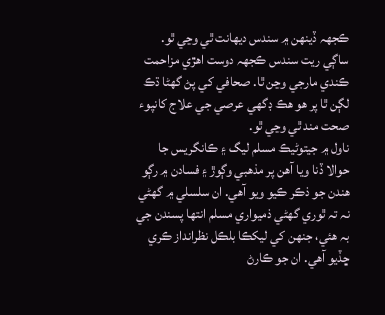ڪجهہ ڏينھن ۾ سندس ديھانت ٿي وڃي ٿو. ساڳي ريت سندس ڪجهہ دوست اهڙي مزاحمت ڪندي مارجي وڃن ٿا. صحافي کي پڻ گهڻا ڌڪ لڳن ٿا پر هو هڪ ڊگهي عرصي جي علاج کانپوء صحت مند ٿي وڃي ٿو.
ناول ۾ جيتوڻيڪ مسلم ليگ ۽ ڪانگريس جا حوالا ڏنا ويا آهن پر مذهبي وڳوڙ ۽ فسادن ۾ رڳو هندن جو ذڪر ڪيو ويو آهي. ان سلسلي ۾ گهڻي نہ تہ ٿوري گهڻي ذميواري مسلم انتھا پسندن جي بہ هئي، جنھن کي ليکڪا بلڪل نظرانداز ڪري ڇڏيو آهي. ان جو ڪارڻ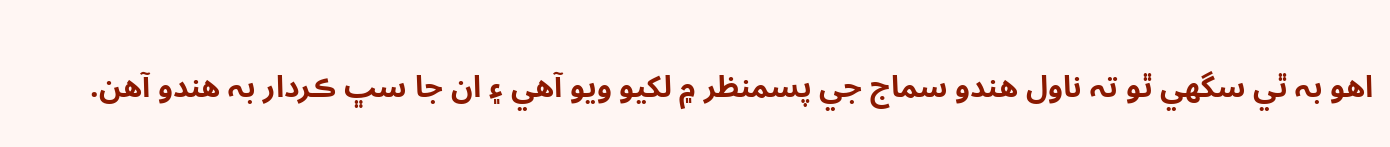اهو بہ ٿي سگهي ٿو تہ ناول هندو سماج جي پسمنظر ۾ لکيو ويو آهي ۽ ان جا سڀ ڪردار بہ هندو آهن.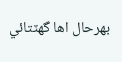بھرحال اها گهٽتائي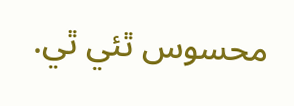محسوس ٿئي ٿي.